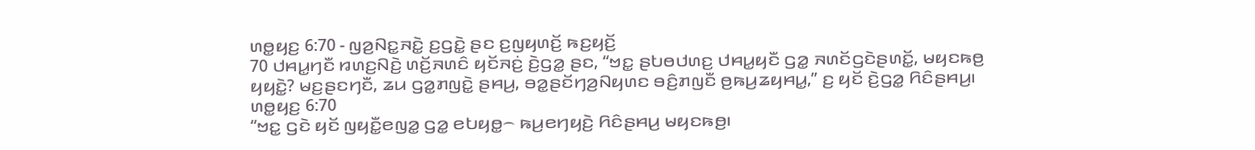ꤛꤥ꤭ꤟꤢ꤬ 6:70 - ꤜꤤ꤬ꤡꤢ꤭ꤏꤢꤧ꤭ ꤢ꤬ꤞꤢꤧ꤭ ꤔꤢ ꤢ꤬ꤜꤟꤛꤢꤩ꤬ ꤒꤢ꤬ꤟꤢꤩ꤬
70 ꤓꤌꤣ꤭ꤚꤢꤪ ꤙꤛꤢ꤬ꤡꤢꤧ꤬ ꤛꤢꤩ꤬ꤏꤛꤢꤨ ꤟꤢꤩꤏꤢꤦ꤬ ꤢꤧ꤬ꤞꤤ꤭ ꤔꤢ, “ꤠꤢ꤭ ꤔꤝꤥꤓꤛꤢ꤬ ꤓꤌꤣ꤭ꤟꤢꤪ ꤞꤤ꤭ ꤏꤛꤢꤩꤞꤢꤧꤔꤛꤢꤩ꤭, ꤗꤟꤢꤒꤥ꤬ ꤟꤟꤢꤧ꤭? ꤗꤢ꤬ꤔꤢꤚꤢꤪ, ꤘꤣ ꤞꤤ꤭ꤊꤜꤢꤧ꤭ ꤔꤌꤣ꤬, ꤋꤤ꤭ꤔꤢꤩꤚꤤ꤬ꤡꤟꤛꤢ ꤋꤢꤨ꤬ꤊꤜꤢꤪ ꤥ꤬ꤒꤣ꤬ꤘꤟꤌꤣ꤭,” ꤢ꤬ ꤟꤢꤩ ꤢꤧ꤬ꤞꤤ꤭ ꤖꤢꤨꤔꤌꤣ꤬꤯
ꤛꤥ꤭ꤟꤢ꤬ 6:70
“ꤠꤢ꤭ ꤞꤢꤧ ꤟꤢꤩ ꤜꤟꤢꤪ꤭ꤕꤜꤤ꤭ ꤞꤤ꤭ ꤕꤝꤟꤥ꤭꤮ ꤒꤣ꤬ꤕꤚꤟꤢꤧ꤬ ꤖꤢꤨꤔꤌꤣ꤬ ꤗꤟꤢꤒꤥ꤬꤯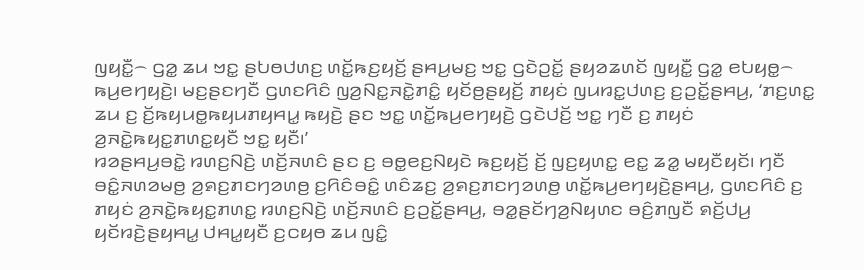ꤜꤟꤢꤪ꤭꤮ ꤞꤤ꤭ ꤘꤣ ꤠꤢ꤭ ꤔꤝꤥꤓꤛꤢ꤬ ꤛꤢꤩ꤭ꤒꤢ꤬ꤟꤢꤩ꤬ ꤔꤌꤣ꤬ꤗꤢ꤬ ꤠꤢ꤭ ꤞꤢꤧꤑꤢꤩ꤭ ꤔꤟꤤꤘꤛꤢꤩ ꤜꤟꤢꤪ꤭ ꤞꤤ꤭ ꤕꤝꤟꤥ꤭꤮ ꤒꤣ꤬ꤕꤚꤟꤢꤧ꤬꤯ ꤗꤢ꤬ꤔꤢꤚꤢꤪ ꤞꤛꤢꤖꤢꤨ ꤜꤤ꤬ꤡꤢ꤭ꤏꤢꤧ꤭ꤊꤢꤨ꤭ ꤟꤢꤩꤥ꤬ꤔꤟꤢꤩ꤬ ꤊꤟꤢꤦ ꤜꤣꤙꤢ꤭ꤓꤛꤢ꤬ ꤢ꤬ꤑꤢꤩ꤭ꤔꤌꤣ꤬, ‘ꤊꤢ꤬ꤛꤢ꤭ ꤘꤣ ꤢ꤬ ꤢꤩ꤬ꤒꤟꤣꤥ꤭ꤒꤟꤣꤊꤟꤌꤣ꤭ ꤒꤟꤢꤧ꤬ ꤔꤢ ꤠꤢ꤭ ꤛꤢꤩ꤭ꤒꤣ꤬ꤕꤚꤟꤢꤧ꤬ ꤞꤢꤧꤓꤢꤩ꤬ ꤠꤢ꤭ ꤚꤢꤪ ꤢ꤬ ꤊꤟꤢꤦ ꤤ꤬ꤏꤢꤧ꤭ꤒꤟꤢ꤭ꤊꤛꤢ꤭ꤟꤢꤪ ꤠꤢ꤭ ꤟꤢꤪ꤯’
ꤙꤤꤔꤌꤣ꤬ꤋꤢꤧ꤭ ꤙꤛꤢ꤬ꤡꤢꤧ꤬ ꤛꤢꤩ꤬ꤏꤛꤢꤨ ꤔꤢ ꤢ꤬ ꤋꤥ꤭ꤕꤢ꤬ꤡꤟꤢꤧ ꤒꤢ꤬ꤟꤢꤩ꤬ ꤢꤩ꤬ ꤜꤢ꤬ꤟꤛꤢ꤭ ꤕꤢ꤭ ꤘꤤ꤭ ꤗꤟꤢꤪꤟꤢꤩ꤯ ꤚꤢꤪ ꤋꤢꤨ꤭ꤏꤛꤤꤗꤥ꤬ ꤤ꤬ꤎꤢ꤬ꤊꤢꤚꤤꤛꤥ꤬ ꤢ꤬ꤖꤢꤨꤋꤢꤨ꤭ ꤛꤢꤨꤘꤢ꤬ ꤤ꤬ꤎꤢ꤬ꤊꤢꤚꤤꤛꤥ꤬ ꤛꤢꤩ꤭ꤒꤣ꤬ꤕꤚꤟꤢꤧ꤬ꤔꤌꤣ꤬, ꤞꤛꤢꤖꤢꤨ ꤢ꤬ ꤊꤟꤢꤦ ꤤ꤬ꤏꤢꤧ꤭ꤒꤟꤢ꤭ꤊꤛꤢ꤭ ꤙꤛꤢ꤬ꤡꤢꤧ꤬ ꤛꤢꤩ꤬ꤏꤛꤢꤨ ꤢ꤬ꤑꤢꤩ꤭ꤔꤌꤣ꤬, ꤋꤤ꤭ꤔꤢꤩꤚꤤ꤬ꤡꤟꤛꤢ ꤋꤢꤨ꤬ꤊꤜꤢꤪ ꤎꤢꤩ꤬ꤓꤣ꤬ ꤟꤢꤩꤙꤢꤧ꤬ꤔꤟꤌꤣ꤭ ꤓꤌꤣ꤭ꤟꤢꤪ ꤢ꤬ꤍꤟꤥ ꤘꤣ ꤜꤢꤨ꤭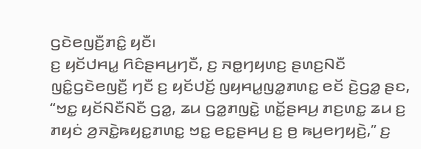ꤞꤢꤧꤕꤜꤢꤪ꤬ꤊꤢꤨ꤭ ꤟꤢꤪ꤯
ꤢ꤬ ꤟꤢꤩꤓꤌꤣ꤭ ꤖꤢꤨꤔꤌꤣ꤬ꤚꤢꤪ, ꤢ꤬ ꤏꤥ꤭ꤚꤟꤛꤢ꤬ ꤔꤛꤢ꤬ꤡꤢꤪ ꤜꤢꤨ꤭ꤞꤢꤧꤕꤜꤢꤪ꤬ ꤚꤢꤪ ꤢ꤬ ꤟꤢꤩꤓꤢꤩ꤬ ꤜꤟꤌꤣ꤭ꤜꤤ꤭ꤊꤛꤢ꤭ ꤕꤢꤩ ꤢꤧ꤬ꤞꤤ꤭ ꤔꤢ, “ꤠꤢ꤭ ꤟꤢꤩꤡꤢꤪꤡꤢꤪ ꤞꤤ꤭, ꤘꤣ ꤞꤤ꤭ꤊꤜꤢꤧ꤭ ꤛꤢꤩ꤭ꤔꤌꤣ꤬ ꤊꤢ꤬ꤛꤢ꤭ ꤘꤣ ꤢ꤬ ꤊꤟꤢꤦ ꤤ꤬ꤏꤢꤧ꤭ꤒꤟꤢ꤭ꤊꤛꤢ꤭ ꤠꤢ꤭ ꤕꤢ꤭ꤔꤌꤣ꤬ ꤢ꤬ ꤥ꤬ ꤒꤣ꤬ꤕꤚꤟꤢꤧ꤬,” ꤢ꤬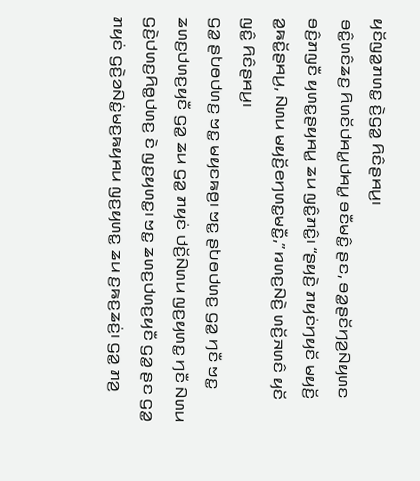ꤟꤢꤩꤜꤤ꤭ꤊꤛꤢ꤭ ꤢꤧ꤬ꤞꤤ꤭ ꤖꤢꤨꤔꤌꤣ꤬꤯
ꤋꤢꤨ꤭ꤛꤢꤨꤘꤢ꤬ ꤖꤛꤢꤩꤓꤌꤣ꤭ꤓꤌꤣ꤭ ꤋꤢꤪꤗꤢꤨ꤭ ꤔꤢ, ꤋꤤ꤭ꤔꤢꤩꤚꤤ꤬ꤡꤟꤛꤢ ꤋꤢꤨ꤬ꤊꤜꤢꤪ ꤟꤛꤢ꤭ꤔꤟꤌꤣ꤭ ꤘꤣ ꤜꤢꤨ꤭ꤊꤢꤨ꤭꤯ “ꤔꤟꤢꤧ꤬ ꤊꤟꤢꤦꤚꤟꤢꤩ ꤗꤟꤢꤩ꤬ ꤤ꤭ꤒꤢꤩ꤭ꤔꤌꤣ꤬, ꤡꤛꤣ ꤗꤟꤢꤩ꤬ꤕꤚꤛꤢ꤭ꤗꤢꤪ꤭,” ꤙꤛꤢ꤬ꤡꤢꤧ꤬ ꤛꤢꤩ꤬ꤏꤛꤢꤨ ꤟꤢꤩ ꤜꤢꤨ꤭ ꤖꤢꤨꤔꤌꤣ꤬꤯
ꤞꤤ꤭ ꤔꤝꤥꤓꤛꤢ꤬ ꤠꤢ꤭ ꤗꤟꤢꤒꤥ꤬꤯ ꤠꤢ꤭ ꤔꤝꤥꤓꤛꤢ꤬ ꤞꤤ꤭ ꤚꤢꤪ ꤠꤢ꤭ ꤘꤛꤢ꤬ꤓꤛꤢ꤬ꤟꤢꤪ ꤞꤤ꤭ ꤘꤣ ꤞꤤ꤭ ꤊꤟꤢꤦ ꤓꤢꤩ꤬ꤡꤛꤣ ꤜꤢ꤬ꤟꤛꤢ꤭ ꤚꤢꤪ ꤡꤛꤣ ꤞꤢꤧ꤬ꤓꤛꤢ꤬ꤖꤥ꤭ꤓꤛꤢ꤬ ꤢꤧ ꤜꤢ꤬ꤟꤛꤢ꤭꤯ ꤠꤢ꤭ ꤘꤛꤢ꤬ꤓꤛꤢ꤬ꤟꤢꤪ ꤞꤤ꤭ ꤔꤢ ꤞꤤ꤭ ꤊꤟꤢꤦ ꤞꤢꤧ꤬ꤤꤡꤢꤦ꤭ꤗꤢ꤬ꤒꤟꤌꤣ ꤜꤢ꤬ꤟꤛꤢ꤭ ꤘꤣ ꤢ꤬ꤒꤢ꤬ꤘꤢꤦ꤬꤯ ꤞꤤ꤭ ꤊꤤ꤬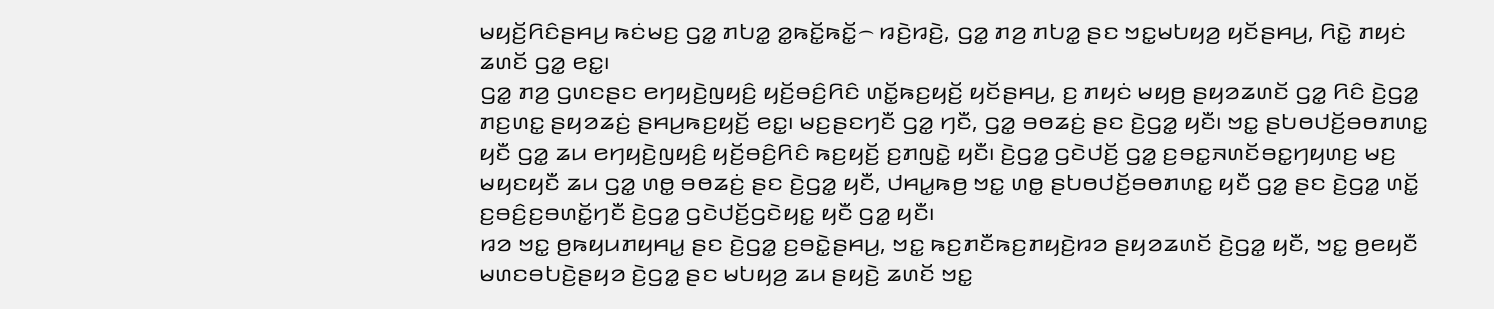ꤗꤟꤢꤩ꤬ꤖꤢꤨꤔꤌꤣ꤬ ꤒꤢꤦꤗꤢ꤬ ꤞꤤ꤭ ꤊꤝꤤ꤭ ꤤ꤭ꤒꤢꤩ꤭ꤒꤢꤩ꤭꤮ ꤙꤢꤧ꤬ꤙꤢꤧ꤬, ꤞꤤ꤭ ꤊꤤ꤬ ꤊꤝꤤ꤭ ꤔꤢ ꤠꤢ꤭ꤗꤝꤟꤤ꤬ ꤟꤢꤩꤔꤌꤣ꤬, ꤖꤢꤧ꤭ ꤊꤟꤢꤦ ꤘꤛꤢꤩ ꤞꤤ꤭ ꤕꤢ꤭꤯
ꤞꤤ꤭ ꤊꤤ꤬ ꤞꤛꤢꤔꤢ ꤕꤚꤟꤢꤧ꤬ꤜꤟꤢꤨ꤬ ꤟꤢꤩ꤬ꤋꤢꤨ꤬ꤖꤢꤨ ꤛꤢꤩ꤭ꤒꤢ꤬ꤟꤢꤩ꤬ ꤟꤢꤩꤔꤌꤣ꤬, ꤢ꤬ ꤊꤟꤢꤦ ꤗꤟꤥ꤬ ꤔꤟꤤꤘꤛꤢꤩ ꤞꤤ꤭ ꤖꤢꤨ ꤢꤧ꤬ꤞꤤ꤭ ꤊꤢ꤬ꤛꤢ꤭ ꤔꤟꤤꤘꤢꤦ꤬ ꤔꤌꤣ꤬ꤒꤢ꤬ꤟꤢꤩ꤬ ꤕꤢ꤭꤯ ꤗꤢ꤬ꤔꤢꤚꤢꤪ ꤞꤤ꤭ ꤚꤢꤪ, ꤞꤤ꤭ ꤋꤥꤘꤢꤦ꤬ ꤔꤢ ꤢꤧ꤬ꤞꤤ꤭ ꤟꤢꤪ꤯ ꤠꤢ꤭ ꤔꤝꤥꤓꤢꤩ꤬ꤋꤥꤊꤛꤢ꤭ ꤟꤢꤪ ꤞꤤ꤭ ꤘꤣ ꤕꤚꤟꤢꤧ꤬ꤜꤟꤢꤨ꤬ ꤟꤢꤩ꤬ꤋꤢꤨ꤬ꤖꤢꤨ ꤒꤢ꤬ꤟꤢꤩ꤬ ꤢ꤬ꤊꤜꤢꤧ꤭ ꤟꤢꤪ꤯ ꤢꤧ꤬ꤞꤤ꤭ ꤞꤢꤧꤓꤢꤩ꤬ ꤞꤤ꤭ ꤢ꤬ꤋꤢ꤭ꤏꤛꤢꤩꤋꤢ꤭ꤚꤟꤛꤢ꤬ ꤗꤢ꤬ ꤗꤟꤢꤟꤢꤪ ꤘꤣ ꤞꤤ꤭ ꤛꤥ꤭ ꤋꤥꤘꤢꤦ꤬ ꤔꤢ ꤢꤧ꤬ꤞꤤ꤭ ꤟꤢꤪ, ꤓꤌꤣ꤭ꤒꤥ꤬ ꤠꤢ꤭ ꤛꤥ꤭ ꤔꤝꤥꤓꤢꤩ꤬ꤋꤥꤊꤛꤢ꤭ ꤟꤢꤪ ꤞꤤ꤭ ꤔꤢ ꤢꤧ꤬ꤞꤤ꤭ ꤛꤢꤩ꤭ ꤢ꤬ꤋꤢꤨ꤬ꤢ꤬ꤋꤛꤢꤩ꤭ꤚꤢꤪ ꤢꤧ꤬ꤞꤤ꤭ ꤞꤢꤧꤓꤢꤩ꤬ꤞꤢꤧꤟꤢ꤭ ꤟꤢꤪ ꤞꤤ꤭ ꤟꤢꤪ꤯
ꤙꤤ ꤠꤢ꤭ ꤥ꤬ꤒꤟꤣꤊꤟꤌꤣ꤭ ꤔꤢ ꤢꤧ꤬ꤞꤤ꤭ ꤢ꤬ꤋꤢꤧ꤭ꤔꤌꤣ꤬, ꤠꤢ꤭ ꤒꤢ꤬ꤊꤢꤪꤒꤢ꤬ꤊꤟꤢꤧ꤬ꤙꤤ ꤔꤟꤤꤘꤛꤢꤩ ꤢꤧ꤬ꤞꤤ꤭ ꤟꤢꤪ, ꤠꤢ꤭ ꤥ꤬ꤕꤟꤢꤪ ꤗꤛꤢꤋꤝꤢꤧ꤬ꤔꤟꤤ ꤢꤧ꤬ꤞꤤ꤭ ꤔꤢ ꤗꤝꤟꤤ꤬ ꤘꤣ ꤔꤟꤢꤧ꤬ ꤘꤛꤢꤩ ꤠꤢ꤭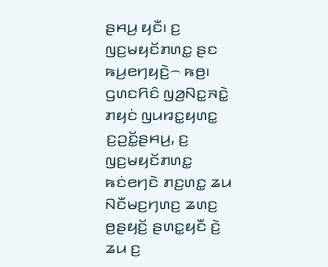ꤔꤌꤣ꤬ ꤟꤢꤪ꤯ ꤢ꤬ ꤜꤢ꤬ꤗꤟꤢꤩꤊꤛꤢ꤭ ꤔꤢ ꤒꤣ꤬ꤕꤚꤟꤢꤧ꤬꤮ ꤒꤥ꤬꤯ ꤞꤛꤢꤖꤢꤨ ꤜꤤ꤬ꤡꤢ꤭ꤏꤢꤧ꤭ ꤊꤟꤢꤦ ꤜꤣꤙꤢ꤭ꤟꤛꤢ꤭ ꤢ꤬ꤑꤢꤩ꤭ꤔꤌꤣ꤬, ꤢ꤬ ꤜꤢ꤬ꤗꤟꤢꤩꤊꤛꤢ꤭ ꤒꤢꤦꤕꤚꤢꤧ ꤊꤢ꤬ꤛꤢ꤭ ꤘꤣ ꤡꤢꤪꤗꤢ꤬ꤚꤛꤢ꤬ ꤘꤛꤢ꤬ ꤥ꤬ꤔꤟꤢꤩ꤬ ꤔꤛꤢ꤭ꤟꤢꤪ ꤢꤧ꤬ ꤘꤣ ꤢ꤬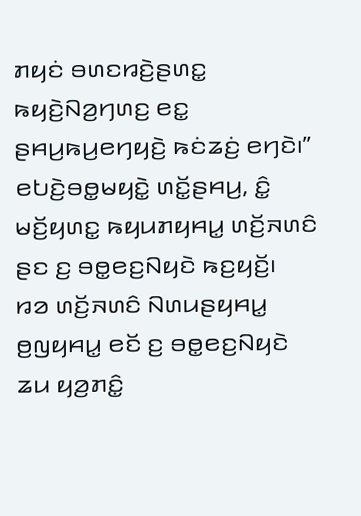ꤊꤟꤢꤦ ꤋꤛꤢꤙꤢꤧ꤬ꤔꤛꤢ꤭ ꤒꤟꤢꤧ꤬ꤡꤤ꤬ꤚꤛꤢ꤬ ꤕꤢ꤭ ꤔꤌꤣ꤬ꤒꤣ꤬ꤕꤚꤟꤢꤧ꤬ ꤒꤢꤦꤘꤢꤦ꤬ ꤕꤚꤢꤧ꤯”
ꤕꤝꤢꤧ꤬ꤋꤥ꤭ꤗꤟꤢꤧ꤭ ꤛꤢꤩ꤭ꤔꤌꤣ꤬, ꤢꤨ꤭ ꤗꤢꤩ꤬ꤟꤛꤢ꤭ ꤒꤟꤣꤊꤟꤌꤣ꤭ ꤛꤢꤩ꤬ꤏꤛꤢꤨ ꤔꤢ ꤢ꤬ ꤋꤥ꤭ꤕꤢ꤬ꤡꤟꤢꤧ ꤒꤢ꤬ꤟꤢꤩ꤬꤯
ꤙꤤ ꤛꤢꤩ꤬ꤏꤛꤢꤨ ꤡꤛꤣꤔꤟꤌꤣ꤭ ꤥ꤬ꤜꤟꤌꤣ꤭ ꤕꤢꤩ ꤢ꤬ ꤋꤥ꤭ꤕꤢ꤬ꤡꤟꤢꤧ ꤘꤣ ꤟꤤ꤬ꤊꤢꤨ꤭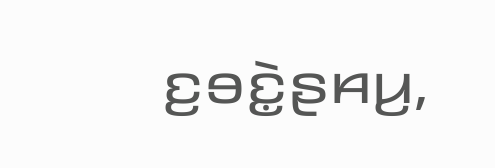ꤢ꤬ꤋꤢꤧ꤭ꤔꤌꤣ꤬,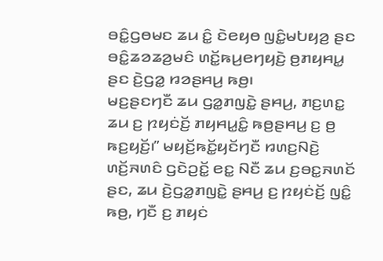ꤋꤢꤨ꤭ꤞꤥꤗꤢ ꤘꤣ ꤢꤨ꤭ ꤢꤧꤕꤟꤥ ꤜꤢꤨ꤭ꤗꤝꤟꤤ꤬ ꤔꤢ ꤋꤢꤨ꤭ꤘꤤꤘꤤ꤬ꤗꤢꤨ ꤛꤢꤩ꤭ꤒꤣ꤬ꤕꤚꤟꤢꤧ꤬ ꤥ꤬ꤊꤟꤌꤣ꤭ ꤔꤢ ꤢꤧ꤬ꤞꤤ꤭ ꤙꤤꤔꤌꤣ꤬ ꤒꤥ꤬꤯
ꤗꤢ꤬ꤔꤢꤚꤢꤪ ꤘꤣ ꤞꤤ꤭ꤊꤜꤢꤧ꤭ ꤔꤌꤣ꤬, ꤊꤢ꤬ꤛꤢ꤭ ꤘꤣ ꤢ꤬ ꤐꤟꤢꤦꤢꤩ꤬ ꤊꤟꤌꤣ꤭ꤢꤨ꤭ ꤒꤥ꤬ꤔꤌꤣ꤬ ꤢ꤬ ꤥ꤬ ꤒꤢ꤬ꤟꤢꤩ꤬꤯” ꤗꤟꤢꤩ꤬ꤒꤢꤩ꤭ꤟꤢꤩꤚꤢꤪ ꤙꤛꤢ꤬ꤡꤢꤧ꤬ ꤛꤢꤩ꤬ꤏꤛꤢꤨ ꤞꤢꤧꤑꤢꤩ꤭ ꤕꤢ꤭ ꤡꤢꤪ ꤘꤣ ꤢ꤬ꤋꤢ꤭ꤏꤛꤢꤩ ꤔꤢ, ꤘꤣ ꤢꤧ꤬ꤞꤤ꤭ꤊꤜꤢꤧ꤭ ꤔꤌꤣ꤬ ꤢ꤬ ꤐꤟꤢꤦꤢꤩ꤬ ꤜꤢꤨ꤭ ꤒꤥ꤬, ꤚꤢꤪ ꤢ꤬ ꤊꤟꤢꤦ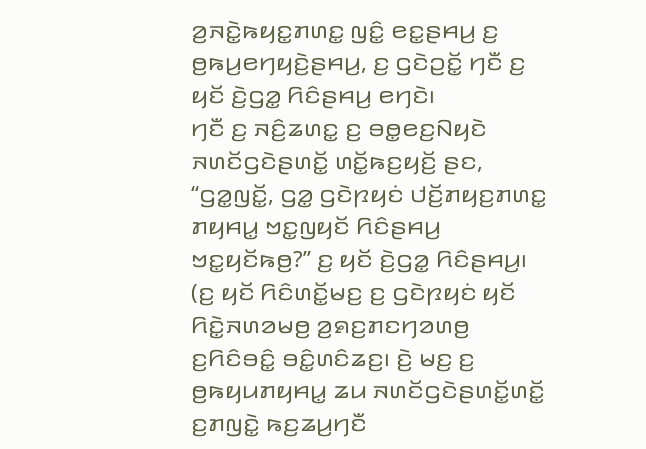ꤤ꤬ꤏꤢꤧ꤭ꤒꤟꤢ꤭ꤊꤛꤢ꤭ ꤜꤢꤨ꤭ ꤕꤢ꤭ꤔꤌꤣ꤬ ꤢ꤬ ꤥ꤬ꤒꤣ꤬ꤕꤚꤟꤢꤧ꤬ꤔꤌꤣ꤬, ꤢ꤬ ꤞꤢꤧꤑꤢꤩ꤭ ꤚꤢꤪ ꤢ꤬ ꤟꤢꤩ ꤢꤧ꤬ꤞꤤ꤭ ꤖꤢꤨꤔꤌꤣ꤬ ꤕꤚꤢꤧ꤯
ꤚꤢꤪ ꤢ꤬ ꤏꤢꤨ꤬ꤘꤛꤢ꤭ ꤢ꤬ ꤋꤥ꤭ꤕꤢ꤬ꤡꤟꤢꤧ ꤏꤛꤢꤩꤞꤢꤧꤔꤛꤢꤩ꤭ ꤛꤢꤩ꤭ꤒꤢ꤬ꤟꤢꤩ꤬ ꤔꤢ, “ꤞꤤ꤭ꤜꤢꤩ꤭, ꤞꤤ꤭ ꤞꤢꤧꤐꤟꤢꤦ ꤓꤢꤩ꤬ꤊꤟꤢ꤬ꤊꤛꤢ꤭ ꤊꤟꤌꤣ꤭ ꤠꤢ꤭ꤜꤟꤢꤩ ꤖꤢꤨꤔꤌꤣ꤬ ꤠꤢ꤭ꤟꤢꤩꤒꤥ꤬?” ꤢ꤬ ꤟꤢꤩ ꤢꤧ꤬ꤞꤤ꤭ ꤖꤢꤨꤔꤌꤣ꤬꤯
(ꤢ꤬ ꤟꤢꤩ ꤖꤢꤨꤛꤢꤩ꤭ꤗꤢ꤬ ꤢ꤬ ꤞꤢꤧꤐꤟꤢꤦ ꤟꤢꤩ ꤖꤢꤧ꤭ꤏꤛꤤꤗꤥ꤬ ꤤ꤬ꤎꤢ꤬ꤊꤢꤚꤤꤛꤥ꤬ ꤢ꤬ꤖꤢꤨꤋꤢꤨ꤭ ꤋꤢꤨ꤭ꤛꤢꤨꤘꤢ꤬꤯ ꤢꤧ꤬ ꤗꤢ꤬ ꤢ꤬ ꤥ꤬ꤒꤟꤣꤊꤟꤌꤣ꤭ ꤘꤣ ꤏꤛꤢꤩꤞꤢꤧꤔꤛꤢꤩ꤭ꤛꤢꤩ꤭ ꤢ꤬ꤊꤜꤢꤧ꤭ ꤒꤢ꤬ꤘꤣ꤬ꤚꤢꤪ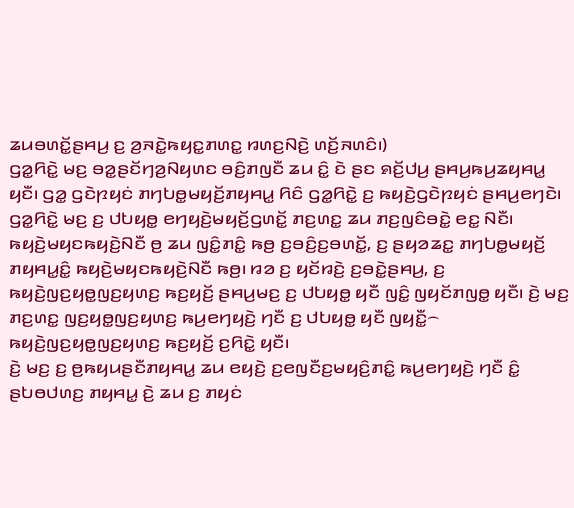ꤘꤣꤋꤛꤢꤩ꤭ꤔꤌꤣ꤬ ꤢ꤬ ꤤ꤬ꤏꤢꤧ꤭ꤒꤟꤢ꤭ꤊꤛꤢ꤭ ꤙꤛꤢ꤬ꤡꤢꤧ꤬ ꤛꤢꤩ꤬ꤏꤛꤢꤨ꤯)
ꤞꤤ꤭ꤖꤢꤧ꤭ ꤗꤢ꤬ ꤋꤤ꤭ꤔꤢꤩꤚꤤ꤬ꤡꤟꤛꤢ ꤋꤢꤨ꤬ꤊꤜꤢꤪ ꤘꤣ ꤢꤨ꤭ ꤢꤧ ꤔꤢ ꤎꤢꤩ꤬ꤓꤣ꤬ ꤔꤌꤣ꤬ꤒꤣ꤬ꤘꤟꤌꤣ꤭ ꤟꤢꤪ꤯ ꤞꤤ꤭ ꤞꤢꤧꤐꤟꤢꤦ ꤊꤚꤝꤥ꤭ꤗꤟꤢꤩ꤬ꤊꤟꤌꤣ꤭ ꤖꤢꤨ ꤞꤤ꤭ꤖꤢꤧ꤭ ꤢ꤬ ꤒꤟꤢꤧ꤬ꤞꤢꤧꤐꤟꤢꤦ ꤔꤌꤣ꤬ꤕꤚꤢꤧ꤯ ꤞꤤ꤭ꤖꤢꤧ꤭ ꤗꤢ꤬ ꤢ꤬ ꤓꤝꤟꤥ꤭ ꤕꤚꤟꤢꤧ꤬ꤗꤟꤢꤩ꤬ꤞꤛꤢꤩ꤭ ꤊꤢ꤬ꤛꤢ꤭ ꤘꤣ ꤊꤢ꤬ꤜꤢꤨꤋꤢꤧ꤭ ꤕꤢ꤭ ꤡꤢꤪ꤯ ꤒꤟꤢꤧ꤬ꤗꤟꤢꤒꤟꤢꤧ꤬ꤡꤢꤪ ꤥ꤬ ꤘꤣ ꤜꤢꤨ꤭ꤊꤢꤨ꤭ ꤒꤥ꤬ ꤢ꤬ꤋꤢꤨ꤬ꤢ꤬ꤋꤛꤢꤩ꤭, ꤢ꤬ ꤔꤟꤤꤘꤢ꤭ ꤊꤚꤝꤥ꤭ꤗꤟꤢꤩ꤬ ꤊꤟꤌꤣ꤭ꤢꤨ꤭ ꤒꤟꤢꤧ꤬ꤗꤟꤢꤒꤟꤢꤧ꤬ꤡꤢꤪ ꤒꤥ꤬꤯ ꤙꤤ ꤢ꤬ ꤟꤢꤩꤙꤢꤧ꤬ ꤢ꤬ꤋꤢꤧ꤭ꤔꤌꤣ꤬, ꤢ꤬ ꤒꤟꤢꤧ꤬ꤜꤢ꤬ꤟꤥ꤭ꤜꤢ꤬ꤟꤛꤢ꤬ ꤒꤢ꤬ꤟꤢꤩ꤬ ꤔꤌꤣ꤬ꤗꤢ꤬ ꤢ꤬ ꤓꤝꤟꤥ꤭ ꤟꤢꤪ ꤜꤢꤨ꤭ ꤜꤟꤢꤩꤊꤜꤥ꤭ ꤟꤢꤪ꤯ ꤢꤧ꤬ ꤗꤢ꤬ ꤊꤢ꤬ꤛꤢ꤭ ꤜꤢ꤬ꤟꤥ꤭ꤜꤢ꤬ꤟꤛꤢ꤬ ꤒꤣ꤬ꤕꤚꤟꤢꤧ꤬ ꤚꤢꤪ ꤢ꤬ ꤓꤝꤟꤥ꤭ ꤟꤢꤪ ꤜꤟꤢꤪ꤭꤮ ꤒꤟꤢꤧ꤬ꤜꤢ꤬ꤟꤥ꤭ꤜꤢ꤬ꤟꤛꤢ꤬ ꤒꤢ꤬ꤟꤢꤩ꤬ ꤢ꤬ꤖꤢꤧ꤭ ꤟꤢꤪ꤯
ꤢꤧ꤬ ꤗꤢ꤬ ꤢ꤬ ꤥ꤬ꤒꤟꤣꤔꤢꤪꤊꤟꤌꤣ꤭ ꤘꤣ ꤕꤟꤢꤧ꤬ ꤢ꤬ꤕꤜꤢꤪꤢ꤬ꤗꤟꤢꤨ꤬ꤊꤢꤨ꤭ ꤒꤣ꤬ꤕꤚꤟꤢꤧ꤬ ꤚꤢꤪ ꤢꤨ꤭ ꤔꤝꤥꤓꤛꤢ꤬ ꤊꤟꤌꤣ꤭ ꤢꤧ꤬ ꤘꤣ ꤢ꤬ ꤊꤟꤢꤦ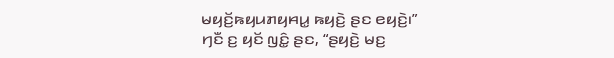ꤗꤟꤢꤩ꤬ꤒꤟꤣꤊꤟꤌꤣ꤭ ꤒꤟꤢꤧ꤬ ꤔꤢ ꤕꤟꤢꤧ꤬꤯”
ꤚꤢꤪ ꤢ꤬ ꤟꤢꤩ ꤜꤢꤨ꤭ ꤔꤢ, “ꤔꤟꤢꤧ꤬ ꤗꤢ꤬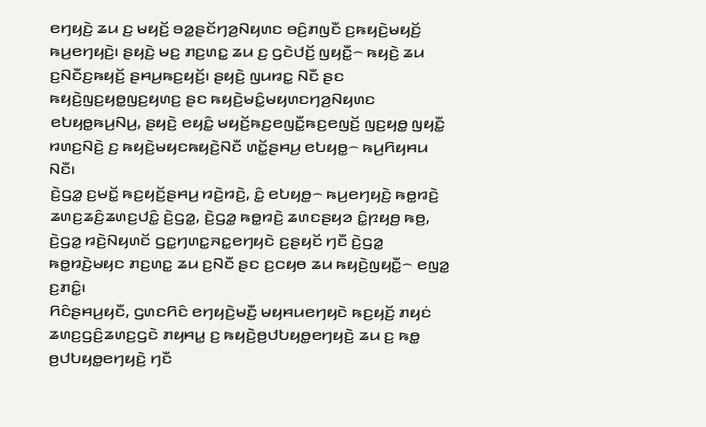ꤕꤚꤟꤢꤧ꤬ ꤘꤣ ꤢ꤬ ꤗꤟꤢꤩ꤬ ꤋꤤ꤭ꤔꤢꤩꤚꤤ꤬ꤡꤟꤛꤢ ꤋꤢꤨ꤬ꤊꤜꤢꤪ ꤢ꤬ꤒꤟꤢꤧ꤬ꤗꤟꤢꤩ꤬ ꤒꤣ꤬ꤕꤚꤟꤢꤧ꤬꤯ ꤔꤟꤢꤧ꤬ ꤗꤢ꤬ ꤊꤢ꤬ꤛꤢ꤭ ꤘꤣ ꤢ꤬ ꤞꤢꤧꤓꤢꤩ꤬ ꤜꤟꤢꤪ꤭꤮ ꤒꤟꤢꤧ꤬ ꤘꤣ ꤢ꤬ꤡꤢꤪꤢ꤬ꤒꤟꤢꤩ꤬ ꤔꤌꤣ꤬ꤒꤢ꤬ꤟꤢꤩ꤬꤯ ꤔꤟꤢꤧ꤬ ꤜꤣꤙꤢ꤭ ꤡꤢꤪ ꤔꤢ ꤒꤟꤢꤧ꤬ꤜꤢ꤬ꤟꤥ꤭ꤜꤢ꤬ꤟꤛꤢ꤬ ꤔꤢ ꤒꤟꤢꤧ꤬ꤗꤢꤨ꤭ꤗꤟꤛꤢꤚꤤ꤬ꤡꤟꤛꤢ ꤕꤝꤟꤥ꤭ꤒꤣ꤬ꤡꤣ꤬, ꤔꤟꤢꤧ꤬ ꤕꤟꤢꤨ꤭ ꤗꤟꤢꤩ꤬ꤒꤢ꤬ꤕꤜꤢꤪ꤭ꤒꤢ꤬ꤕꤜꤢꤩ꤬ ꤜꤢ꤬ꤟꤥ꤭ ꤜꤟꤢꤪ꤭ ꤙꤛꤢ꤬ꤡꤢꤧ꤬ ꤢ꤬ ꤒꤟꤢꤧ꤬ꤗꤟꤢꤒꤟꤢꤧ꤬ꤡꤢꤪ ꤛꤢꤩ꤭ꤔꤌꤣ꤬ ꤕꤝꤟꤥ꤭꤮ ꤒꤣ꤬ꤖꤟꤌꤣ ꤡꤢꤪ꤯
ꤢꤧ꤬ꤞꤤ꤭ ꤢ꤬ꤗꤢꤩ꤭ ꤒꤢ꤬ꤟꤢꤩ꤬ꤔꤌꤣ꤬ ꤙꤢꤧ꤬ꤙꤢꤧ꤬, ꤢꤨ꤭ ꤕꤝꤟꤥ꤭꤮ ꤒꤣ꤬ꤕꤚꤟꤢꤧ꤬ ꤒꤥ꤭ꤙꤢꤧ꤬ ꤘꤛꤢ꤬ꤘꤢꤨ꤬ꤘꤛꤢ꤬ꤓꤢꤨ꤭ ꤢꤧ꤬ꤞꤤ꤭, ꤢꤧ꤬ꤞꤤ꤭ ꤒꤥ꤭ꤙꤢꤧ꤬ ꤘꤛꤢꤔꤟꤤ ꤢꤨ꤭ꤐꤟꤥ꤬ ꤒꤥ꤬, ꤢꤧ꤬ꤞꤤ꤭ ꤙꤢꤧ꤬ꤡꤟꤛꤢꤩ ꤞꤢ꤭ꤚꤛꤢ꤭ꤏꤢ꤭ꤕꤚꤟꤢꤧ ꤢ꤬ꤔꤟꤢꤩ ꤚꤢꤪ ꤢꤧ꤬ꤞꤤ꤭ ꤒꤥ꤭ꤙꤢꤧ꤬ꤗꤟꤢ ꤊꤢ꤬ꤛꤢ꤭ ꤘꤣ ꤢ꤬ꤡꤢꤪ ꤔꤢ ꤢ꤬ꤍꤟꤥ ꤘꤣ ꤒꤟꤢꤧ꤬ꤜꤟꤢꤪ꤭꤮ ꤕꤜꤤ꤭ ꤢ꤬ꤊꤢꤨ꤭꤯
ꤖꤢꤨꤔꤌꤣ꤬ꤟꤢꤪ, ꤞꤛꤢꤖꤢꤨ ꤕꤚꤟꤢꤧ꤬ꤗꤢꤪ꤬ ꤗꤟꤌꤣꤕꤚꤟꤢꤧ ꤒꤢ꤬ꤟꤢꤩ꤬ ꤊꤟꤢꤦ ꤘꤛꤢ꤬ꤞꤢꤨ꤬ꤘꤛꤢ꤬ꤞꤢꤧ ꤊꤟꤌꤣ꤭ ꤢ꤬ ꤒꤟꤢꤧ꤬ꤥ꤬ꤓꤝꤟꤥ꤭ꤕꤚꤟꤢꤧ꤬ ꤘꤣ ꤢ꤬ ꤒꤥ꤭ ꤥ꤬ꤓꤝꤟꤥ꤭ꤕꤚꤟꤢꤧ꤬ ꤚꤢꤪ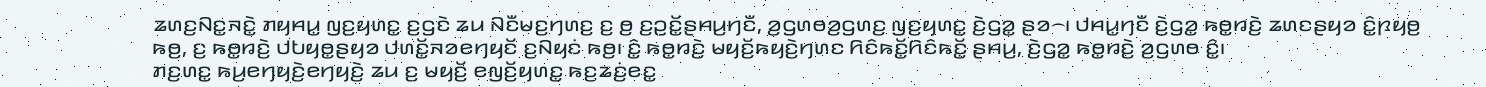ꤘꤛꤢ꤬ꤡꤢ꤭ꤏꤢꤧ꤭ ꤊꤟꤌꤣ꤭ ꤜꤢ꤬ꤟꤛꤢ꤭ ꤢ꤬ꤞꤢꤧ ꤘꤣ ꤡꤢꤪꤗꤢ꤬ꤚꤛꤢ꤬ ꤢ꤬ ꤥ꤬ ꤢ꤬ꤑꤢꤩ꤭ꤔꤌꤣ꤬ꤚꤢꤪ, ꤤ꤬ꤞꤛꤥꤤ꤬ꤞꤛꤢ꤬ ꤜꤢ꤬ꤟꤛꤢ꤭ ꤢꤧ꤬ꤞꤤ꤭ ꤔꤤ꤮꤯ ꤓꤌꤣ꤭ꤚꤢꤪ ꤢꤧ꤬ꤞꤤ꤭ ꤒꤥ꤭ꤙꤢꤧ꤬ ꤘꤛꤢꤔꤟꤤ ꤢꤨ꤭ꤐꤟꤥ꤬ ꤒꤥ꤬, ꤢ꤬ ꤒꤥ꤭ꤙꤢꤧ꤬ ꤓꤝꤟꤥ꤭ꤔꤟꤤ ꤓꤛꤢꤩ꤭ꤏꤤꤕꤚꤟꤢꤩ ꤢ꤬ꤡꤟꤢꤦ ꤒꤥ꤬꤯ ꤢꤨ꤭ ꤒꤥ꤭ꤙꤢꤧ꤬ ꤗꤟꤢꤩ꤬ꤒꤟꤢꤧ꤬ꤚꤛꤢ ꤖꤢꤨꤒꤢꤩ꤭ꤖꤢꤨꤒꤢꤩ꤭ ꤔꤌꤣ꤬, ꤢꤧ꤬ꤞꤤ꤭ ꤒꤥ꤭ꤙꤢꤧ꤬ ꤤ꤬ꤞꤛꤥ ꤢꤨ꤭꤯
ꤊꤢ꤬ꤛꤢ꤭ ꤒꤣ꤬ꤕꤚꤟꤢꤧ꤬ꤕꤚꤟꤢꤧ꤬ ꤘꤣ ꤢ꤬ ꤗꤟꤢꤩ꤬ ꤕꤜꤢꤩ꤬ꤟꤛꤢ꤭ ꤒꤢ꤬ꤘꤢꤦ꤬ꤕꤢ꤭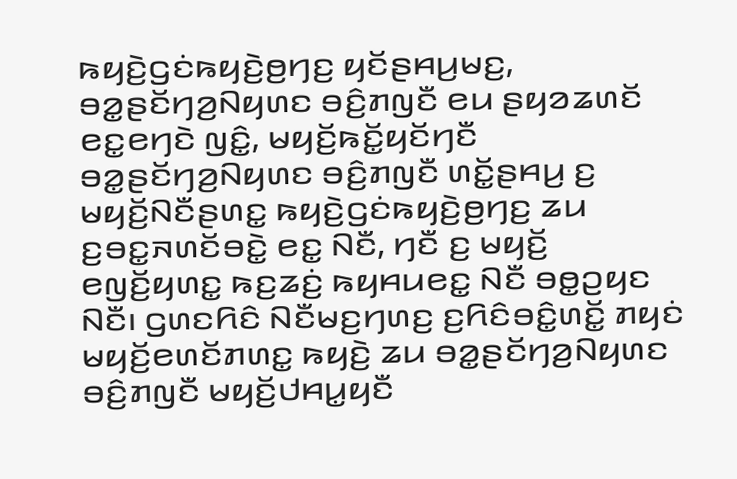ꤒꤟꤢꤧ꤬ꤞꤢꤦꤒꤟꤢꤧ꤬ꤥ꤬ꤚꤢ꤬ ꤟꤢꤩꤔꤌꤣ꤬ꤗꤢ꤬, ꤋꤤ꤭ꤔꤢꤩꤚꤤ꤬ꤡꤟꤛꤢ ꤋꤢꤨ꤬ꤊꤜꤢꤪ ꤕꤣ ꤔꤟꤤꤘꤛꤢꤩ ꤕꤢ꤭ꤕꤚꤢꤧ ꤜꤢꤨ꤭, ꤗꤟꤢꤩ꤬ꤒꤢꤩ꤭ꤟꤢꤩꤚꤢꤪ ꤋꤤ꤭ꤔꤢꤩꤚꤤ꤬ꤡꤟꤛꤢ ꤋꤢꤨ꤬ꤊꤜꤢꤪ ꤛꤢꤩ꤭ꤔꤌꤣ꤬ ꤢ꤬ ꤗꤟꤢꤩ꤬ꤡꤢꤪꤔꤛꤢ꤭ ꤒꤟꤢꤧ꤬ꤞꤢꤦꤒꤟꤢꤧ꤬ꤥ꤬ꤚꤢ꤬ ꤘꤣ ꤢ꤬ꤋꤢ꤭ꤏꤛꤢꤩꤋꤢꤧ꤭ ꤕꤢ꤭ ꤡꤢꤪ, ꤚꤢꤪ ꤢ꤬ ꤗꤟꤢꤩ꤬ ꤕꤜꤢꤩ꤬ꤟꤛꤢ꤭ ꤒꤢ꤬ꤘꤢꤦ꤬ ꤒꤟꤌꤣꤕꤢ꤭ ꤡꤢꤪ ꤋꤥ꤭ꤑꤟꤢ ꤡꤢꤪ꤯ ꤞꤛꤢꤖꤢꤨ ꤡꤢꤪꤗꤢ꤬ꤚꤛꤢ꤬ ꤢ꤬ꤖꤢꤨꤋꤢꤨ꤭ꤛꤢꤩ꤭ ꤊꤟꤢꤦ ꤗꤟꤢꤩ꤬ꤕꤛꤢꤩꤊꤛꤢ꤭ ꤒꤟꤢꤧ꤬ ꤘꤣ ꤋꤤ꤭ꤔꤢꤩꤚꤤ꤬ꤡꤟꤛꤢ ꤋꤢꤨ꤬ꤊꤜꤢꤪ ꤗꤟꤢꤩ꤬ꤓꤌꤣ꤭ꤟꤢꤪ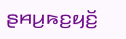ꤔꤌꤣ꤬ꤒꤢ꤬ꤟꤢꤩ꤬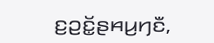ꤢ꤬ꤑꤢꤩ꤭ꤔꤌꤣ꤬ꤚꤢꤪ,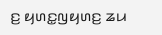ꤢ꤬ ꤟꤛꤢ꤭ꤜꤟꤛꤢ꤬ ꤘꤣ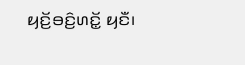ꤟꤢꤩ꤬ꤋꤢꤨ꤬ꤛꤢꤩ꤭ ꤟꤢꤪ꤯